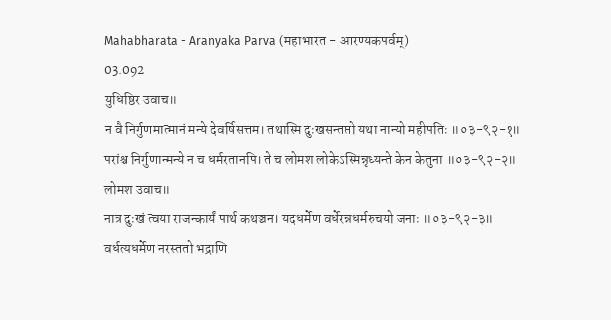Mahabharata - Aranyaka Parva (महाभारत - आरण्यकपर्वम्)
03.092
युधिष्ठिर उवाच॥
न वै निर्गुणमात्मानं मन्ये देवर्षिसत्तम। तथास्मि दुःखसन्तप्तो यथा नान्यो महीपतिः ॥०३-९२-१॥
परांश्च निर्गुणान्मन्ये न च धर्मरतानपि। ते च लोमश लोकेऽस्मिन्नृध्यन्ते केन केतुना ॥०३-९२-२॥
लोमश उवाच॥
नात्र दुःखं त्वया राजन्कार्यं पार्थ कथञ्चन। यदधर्मेण वर्धेरन्नधर्मरुचयो जनाः ॥०३-९२-३॥
वर्धत्यधर्मेण नरस्ततो भद्राणि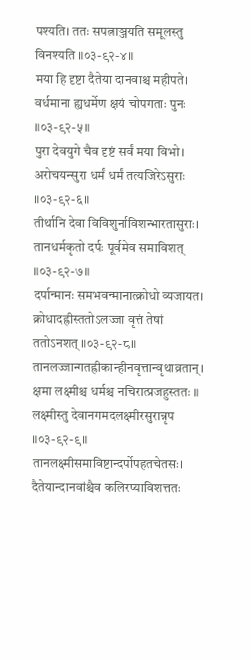पश्यति। ततः सपत्नाञ्जयति समूलस्तु विनश्यति ॥०३-९२-४॥
मया हि दृष्टा दैतेया दानवाश्च महीपते। वर्धमाना ह्यधर्मेण क्षयं चोपगताः पुनः ॥०३-९२-५॥
पुरा देवयुगे चैव दृष्टं सर्वं मया विभो। अरोचयन्सुरा धर्मं धर्मं तत्यजिरेऽसुराः ॥०३-९२-६॥
तीर्थानि देवा विविशुर्नाविशन्भारतासुराः। तानधर्मकृतो दर्पः पूर्वमेव समाविशत् ॥०३-९२-७॥
दर्पान्मानः समभवन्मानात्क्रोधो व्यजायत। क्रोधादह्रीस्ततोऽलज्जा वृत्तं तेषां ततोऽनशत् ॥०३-९२-८॥
तानलज्जान्गतह्रीकान्हीनवृत्तान्वृथाव्रतान्। क्षमा लक्ष्मीश्च धर्मश्च नचिरात्प्रजहुस्ततः ॥ लक्ष्मीस्तु देवानगमदलक्ष्मीरसुरान्नृप ॥०३-९२-९॥
तानलक्ष्मीसमाविष्टान्दर्पोपहतचेतसः। दैतेयान्दानवांश्चैव कलिरप्याविशत्ततः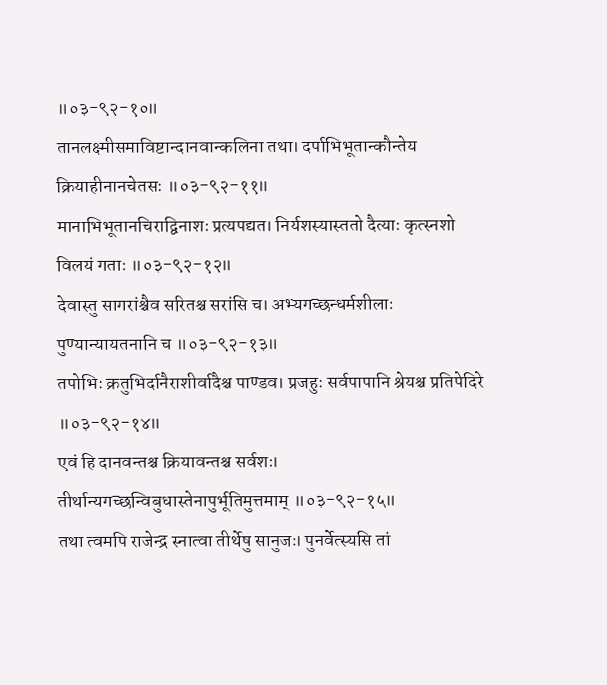॥०३-९२-१०॥
तानलक्ष्मीसमाविष्टान्दानवान्कलिना तथा। दर्पाभिभूतान्कौन्तेय क्रियाहीनानचेतसः ॥०३-९२-११॥
मानाभिभूतानचिराद्विनाशः प्रत्यपद्यत। निर्यशस्यास्ततो दैत्याः कृत्स्नशो विलयं गताः ॥०३-९२-१२॥
देवास्तु सागरांश्चैव सरितश्च सरांसि च। अभ्यगच्छन्धर्मशीलाः पुण्यान्यायतनानि च ॥०३-९२-१३॥
तपोभिः क्रतुभिर्दानैराशीर्वादैश्च पाण्डव। प्रजहुः सर्वपापानि श्रेयश्च प्रतिपेदिरे ॥०३-९२-१४॥
एवं हि दानवन्तश्च क्रियावन्तश्च सर्वशः। तीर्थान्यगच्छन्विबुधास्तेनापुर्भूतिमुत्तमाम् ॥०३-९२-१५॥
तथा त्वमपि राजेन्द्र स्नात्वा तीर्थेषु सानुजः। पुनर्वेत्स्यसि तां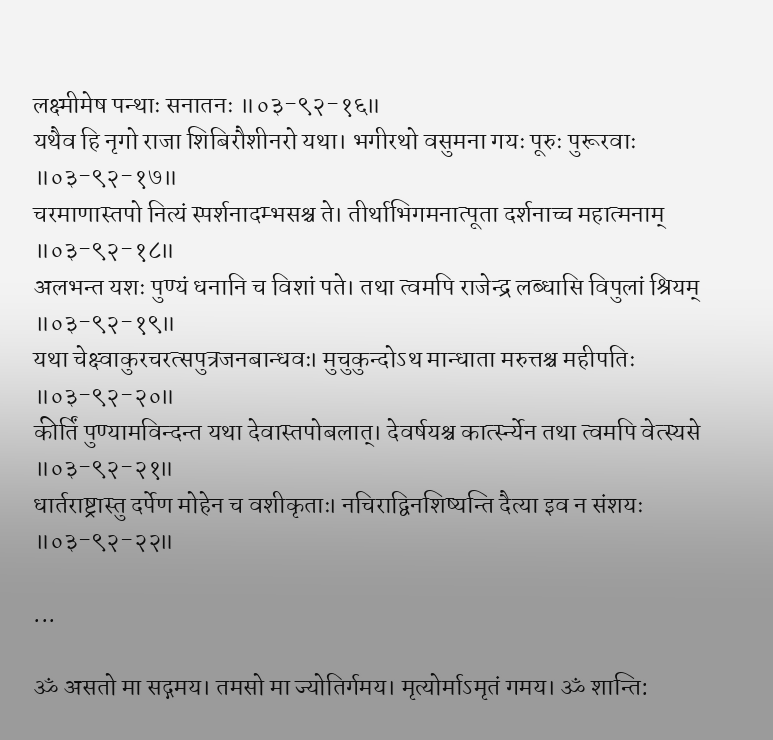लक्ष्मीमेष पन्थाः सनातनः ॥०३-९२-१६॥
यथैव हि नृगो राजा शिबिरौशीनरो यथा। भगीरथो वसुमना गयः पूरुः पुरूरवाः ॥०३-९२-१७॥
चरमाणास्तपो नित्यं स्पर्शनादम्भसश्च ते। तीर्थाभिगमनात्पूता दर्शनाच्च महात्मनाम् ॥०३-९२-१८॥
अलभन्त यशः पुण्यं धनानि च विशां पते। तथा त्वमपि राजेन्द्र लब्धासि विपुलां श्रियम् ॥०३-९२-१९॥
यथा चेक्ष्वाकुरचरत्सपुत्रजनबान्धवः। मुचुकुन्दोऽथ मान्धाता मरुत्तश्च महीपतिः ॥०३-९२-२०॥
कीर्तिं पुण्यामविन्दन्त यथा देवास्तपोबलात्। देवर्षयश्च कार्त्स्न्येन तथा त्वमपि वेत्स्यसे ॥०३-९२-२१॥
धार्तराष्ट्रास्तु दर्पेण मोहेन च वशीकृताः। नचिराद्विनशिष्यन्ति दैत्या इव न संशयः ॥०३-९२-२२॥

...

ॐ असतो मा सद्गमय। तमसो मा ज्योतिर्गमय। मृत्योर्माऽमृतं गमय। ॐ शान्ति: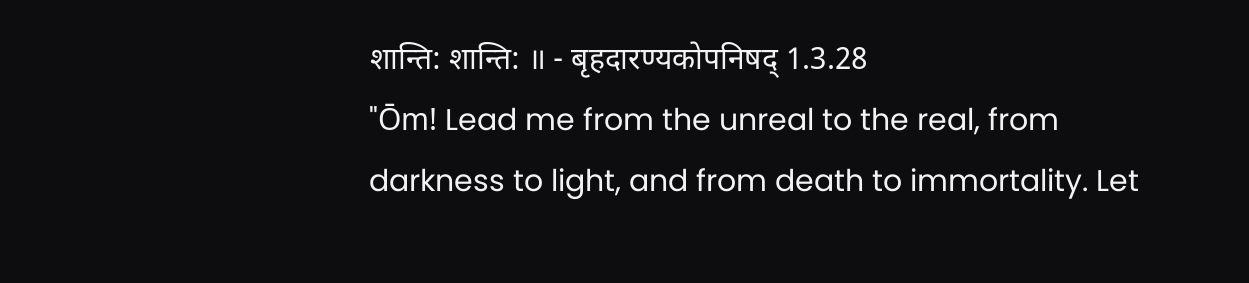शान्ति: शान्ति: ॥ - बृहदारण्यकोपनिषद् 1.3.28
"Ōm! Lead me from the unreal to the real, from darkness to light, and from death to immortality. Let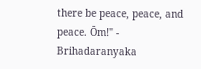there be peace, peace, and peace. Ōm!" - Brihadaranyaka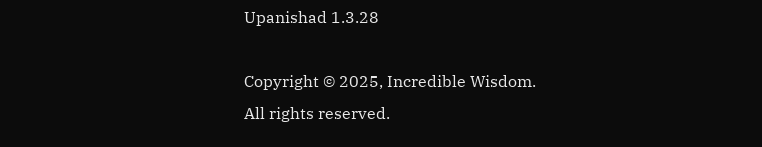Upanishad 1.3.28

Copyright © 2025, Incredible Wisdom.
All rights reserved.